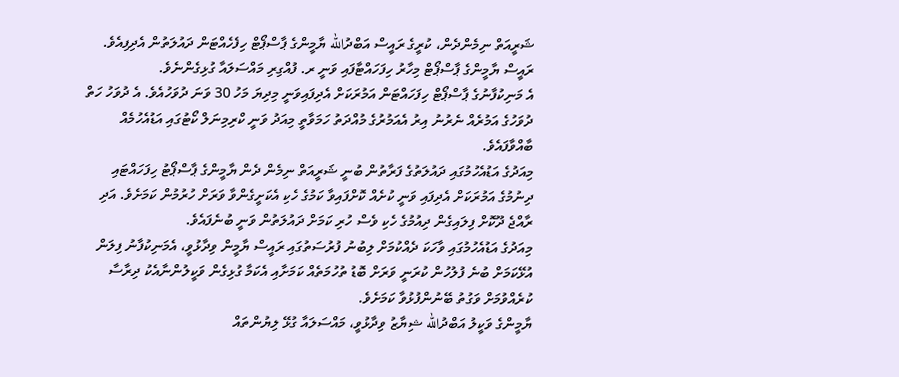ޝަރީއަތް ނިމެންދެން، ކުރީގެ ރައީސް އަބްދުالله ޔާމީންގެ ޕާސްޕޯޓް ހިފެހެއްޓަން ދައުލަތުން އެދިފިއެވެ.
ރައީސް ޔާމީންގެ ޕާސްޕޯޓް މިހާރު ހިފަހައްޓާފައި ވަނީ ރ. ފުއްގިރި މައްސަލައާ ގުޅިގެންނެވެ.
އެ މަނިކުފާނުގެ ޕާސްޕޯޓް ހިފަހައްޓަން އަމުރަކަށް އެދިފައިވަނީ މިދިޔަ މަހު 30 ވަނަ ދުވަހުއެވެ. އެ ދުވަހު ހަތް ދުވަހުގެ އަމުރެއް ނެރުނު އިރު އެއަމުރުގެ މުއްދަތު ހަމަވާތީ މިއަދު ވަނީ ކްރިމިނަލް ކޯޓުގައި އަޑުއެހުމެއް ބާއްވާފައެވެ.
މިއަދުގެ އަޑުއެހުމުގައި ދައުލަތުގެ ފަރާތުން ބުނީ ޝަރީއަތް ނިމެން ދެން ޔާމީންގެ ޕާސްޕޯޓު ހިފަހައްޓައި ދިނުމުގެ އަމުރަކަށް އެދިފައި ވަނީ ކުށެއް ކޮށްފައިވާ ކަމުގެ ހެކި އެކަށީގެންވާ ވަރަށް ހުރުމުން ކަމަށެވެ. އަދި ރާއްޖެ ދޫކޮށް ފިލައިގެން ދިއުމުގެ ހެކި ވެސް ހުރި ކަމަށް ދައުލަތުން ވަނީ ބުނެފައެވެ.
މިއަދުގެ އަޑުއެހުމުގައި ވާހަކަ ދެއްކުމަށް ލިބުނު ފުރުސަތުގައި ރައީސް ޔާމީން ވިދާޅުވީ، އެމަނިކުފާނު ފިލަން އުޅޭކަމަށް ބުނެ ފުލުހުން ކުރަނީ ވަރަށް ބޮޑު ތުހުމަތެއް ކަމަށާއި އެކަމާ ގުޅިގެން ވަކީލުންނާއެކު ދިރާސާ ކުރެއްވުމަށް ވަގުތު ބޭނުންފުޅުވާ ކަމަށެވެ.
ޔާމީންގެ ވަކީލު އަބްދުالله ޝިޔާޒު ވިދާޅުވީ، މައްސަލައާ ގުޅޭ ލިޔުންތައް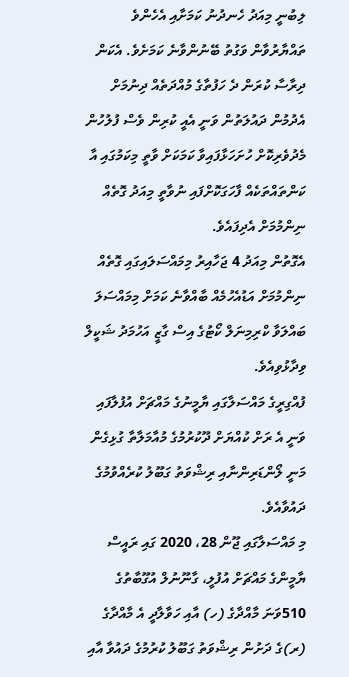ލިބުނީ މިއަދު ހެނދުނު ކަމަށާއި އެހެންވެ ތައްޔާރުވާން ވަގުތު ބޭނުންވާނެ ކަމަށެވެ. އެކަން ދިރާސާ ކުރަން ދެ ހަފުތާގެ މުއްދަތެއް ދިނުމަށް އެދުމުން ދައުލަތުން ވަނީ އެއީ ކުރިން ވެސް ފުލުހުން މެދުވެރިކޮށް ހުށަހަޅާފައިވާ ކަމަކަށް ވާތީ މިކަމުގައި އާ ކަންތައްތަކެއް ފާހަގަކޮށްފައި ނުވާތީ މިއަދު ގޮތެއް ނިންމުމަށް އެދިފައެވެ.
އެގޮތުން މިއަދު 4 ޖަހާއިރު މިމައްސަލައިގައި ގޮތެއް ނިންމުމަށް އަޑުއެހުމެއް ބާއްވާނެ ކަމަށް މިމައްސަލަ ބައްލަވާ ކްރިމިނަލް ކޯޓުގެ އިސް ގާޒީ އަހުމަދު ޝަކީލް ވިދާޅުވިއެވެ.
ފުއްގިރީގެ މައްސަލާގައި ޔާމީނުގެ މައްޗަށް އުފުލާފައި ވަނީ އެ ރަށް ކުއްޔަށް ދޫކުރުމުގެ މުއާމަލާތާ ގުޅިގެން މަނީ ލޯންޑަރިންނާއި ރިޝްވަތު ގަބޫލު ކުރެއްވުމުގެ ދައުވާއެވެ.
މި މައްސަލާގައި ޖޫން 28، 2020 ގައި ރައީސް ޔާމީންގެ މައްޗަށް އުފުލީ، ގާނޫނުލް އުގޫބާތުގެ 510ވަނަ މާއްދާގެ (ހ) އާއި ހަވާލާދީ އެ މާއްދާގެ (ރ)ގެ ދަށުން ރިޝްވަތު ގަބޫލު ކުރުމުގެ ދައުވާ އާއި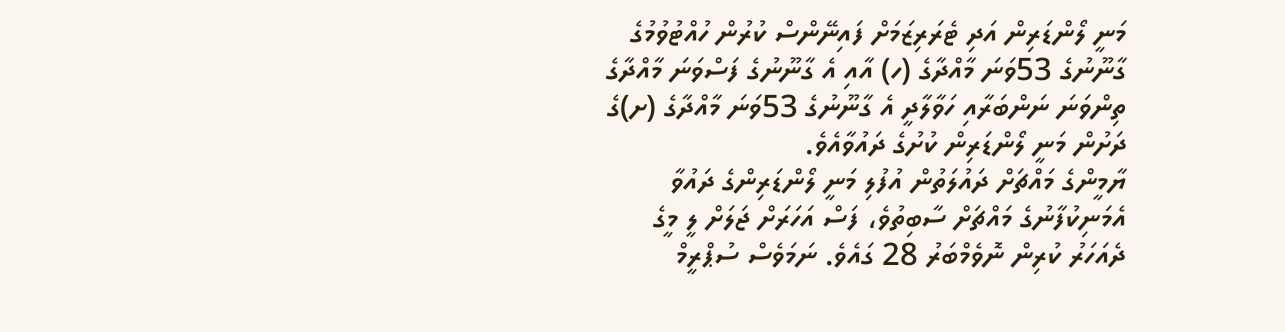މަނީ ލޯންޑަރިން އަދި ޓެރަރިޒަމަށް ފައިނޭންސް ކުރުން ހުއްޓުވުމުގެ ގާނޫނުގެ 53ވަނަ މާއްދާގެ (ހ) އާއި އެ ގާނޫނުގެ ފަސްވަނަ މާއްދާގެ ތިންވަނަ ނަންބަރާއި ހަވާލާދީ އެ ގާނޫނުގެ 53ވަނަ މާއްދާގެ (ށ)ގެ ދަށުން މަނީ ލޯންޑަރިން ކުށުގެ ދައުވާއެވެ.
ޔާމީންގެ މައްޗަށް ދައުލަތުން އުފުލި މަނީ ލޯންޑަރިންގެ ދައުވާ އެމަނިކުފާނުގެ މައްޗަށް ސާބިތުވެ، ފަސް އަހަރަށް ޖަލަށް ލީ މީގެ ދެއަހަރު ކުރިން ނޮވެމްބަރު 28 ގައެވެ. ނަމަވެސް ސުޕްރީމް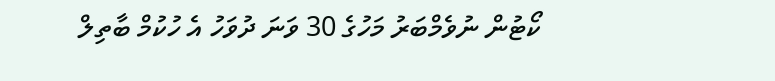ކޯޓުން ނުވެމްބަރު މަހުގެ 30 ވަނަ ދުވަހު އެ ހުކުމް ބާތިލް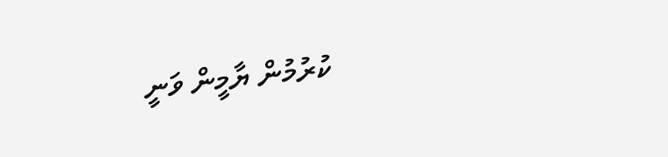ކުރުމުން ޔާމީން ވަނީ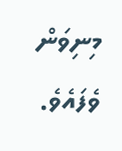މިނިވަން ވެފައެވެ.